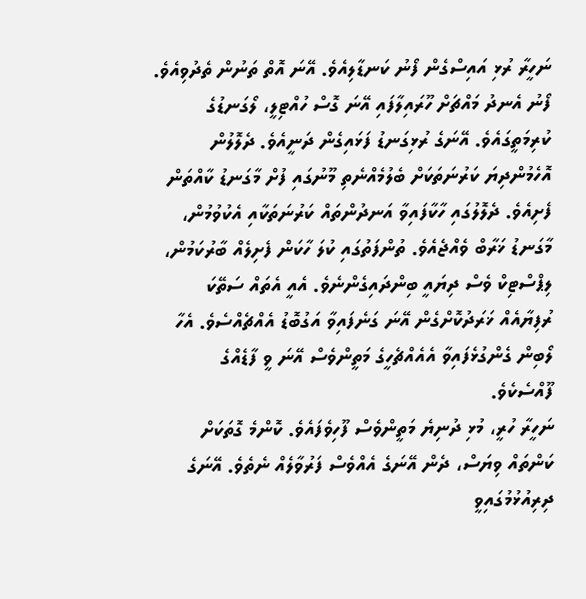ނަހީރާ ރުޅި އައިސްގެން ފޯނު ކަނޑާލިއެވެ. އޭނަ އޮތް ތަނުން ތެދުވިއެވެ. ފޯނު އެނދު މައްޗަށް ހޫރައިލާފައި އޭނަ ގޮސް ހުއްޓިލީ، ލޯގަނޑުގެ ކުރިމަތީގައެވެ. އޭނަގެ ރުޅިގަނޑު ފަޅައިގެން ދަނީއެވެ. ދެލޮލުން އޮހެމުންދިޔަ ކަރުނަތަކަށް ބެލުމެއްނެތި މޫނުގައި ފުށް މާގަނޑު ކާއްތަން ފެށިއެވެ. ދެލޮލުގައި ހާކާފައިވާ އަނދުންތައް ކަރުނަތަކާއި އެކުވުމުން، މާގަނޑު ޚަރާބް ވެއްޖެއެވެ. ތުންފަތުގައި ކުލަ ހާކަން ފެށިލެއް ބާރުކަމުން، ލިޕްސްޓިކް ވެސް ދިޔައީ ބިންދައިގެންނެވެ. އެއީ އެތައް ސަތޭކަ ރުފިޔާއެއް ޚަރަދުކޮށްގެން އޭނަ ގަނެފައިވާ އަގުބޮޑު އެއްޗެއްސެވެ. އެހާ ލޯބިން ގެންގުޅެފައިވާ އެއެއްޗެހީގެ މަތީންވެސް އޭނަ ވީ ފާޑެއްގެ ފޫއްސެކެވެ.
ނަހީރާ ހުރީ، މުޅި ދުނިޔެ މަތީންވެސް ފޫހިވެފައެވެ. ކޮންމެ ގޮތަކަށް ކަންތައް ވިޔަސް، ދެން އޭނަގެ އެއްވެސް ފަރުވާލެއް ނެތެވެ. އޭނަގެ ދިރިއުޅުމުގައިވީ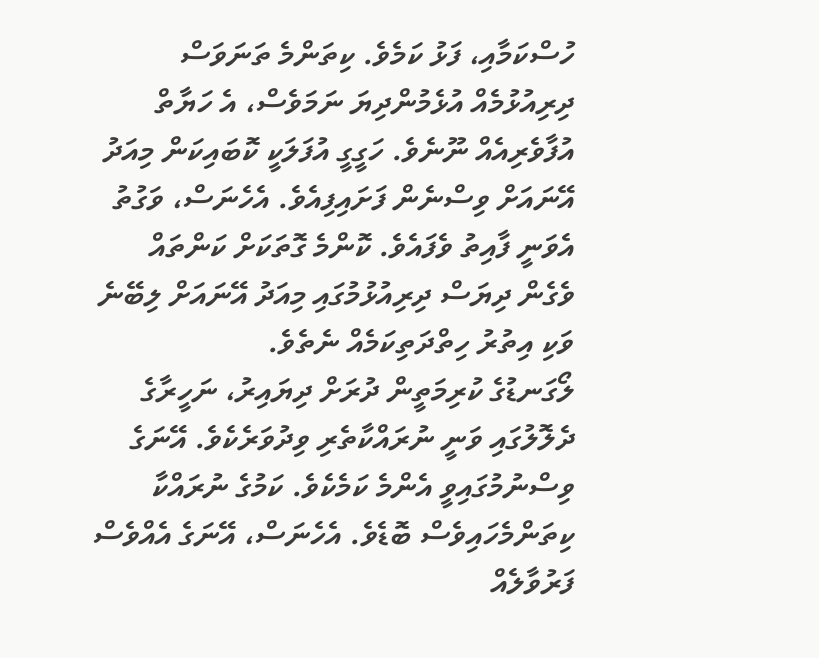ހުސްކަމާއި، ފަޅު ކަމެވެ. ކިތަންމެ ތަނަވަސް ދިރިއުޅުމެއް އުޅެމުންދިޔަ ނަމަވެސް، އެ ހަޔާތް އުފާވެރިއެއް ނޫނެވެ. ހަގީގީ އުފަލަކީ ކޮބައިކަން މިއަދު އޭނައަށް ވިސްނެން ފަށައިފިއެވެ. އެހެނަސް، ވަގުތު އެވަނީ ފާއިތު ވެފައެވެ. ކޮންމެ ގޮތަކަށް ކަންތައް ވެގެން ދިޔަސް ދިރިއުޅުމުގައި މިއަދު އޭނައަށް ލިބޭނެ ވަކި އިތުރު ހިތްދަތިކަމެއް ނެތެވެ.
ލޯގަނޑުގެ ކުރިމަތީން ދުރަށް ދިޔައިރު، ނަހީރާގެ ދެލޮލުގައި ވަނީ ނުރައްކާތެރި ވިދުވަރެކެވެ. އޭނަގެ ވިސްނުމުގައިވީ އެންމެ ކަމެކެވެ. ކަމުގެ ނުރައްކާ ކިތަންމެހައިވެސް ބޮޑެވެ. އެހެނަސް، އޭނަގެ އެއްވެސް ފަރުވާލެއް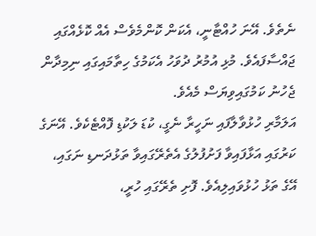ނެތެވެ. އޭނަ ހުއްޓާނީ، އެކަން ކޮންމެވެސް އެއް ކޮޅެއްގައި ޖައްސާފައެވެ. މުޅި އުމުރު ދުވަހު އެކަމުގެ ހިތާމައިގައި ނިމިދާން ޖެހުނު ކަމުގައިވިޔަސް މެއެވެ.
އަލަމާރި ހުޅުވާލާފައި ނަހީރާ ނެގީ، ކުޑަ ލަކުޑި ފޮއްޓެކެވެ. އޭނަގެ ކަރުގައި އަޅާފައިވާ ފަށުފުލުގެ އެތެރޭގައިވާ ތަޅުދަނޑި ނަގައި، އޭގެ ތަޅު ހުޅުވައިލިއެވެ. ފޮށި ތެރޭގައި ހުރީ،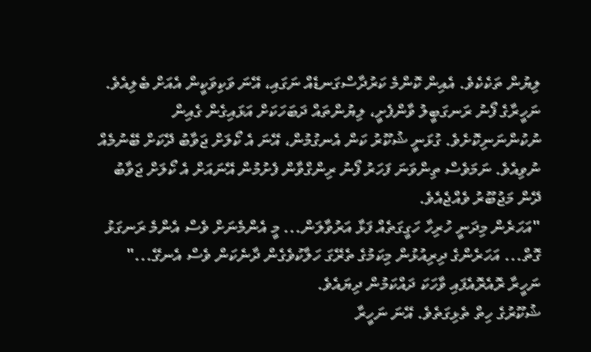ލިޔުން ތަކެކެވެ. އެއިން ކޮންމެ ކަރުދާސްގަނޑެއް ނަގައި، އޭނަ ވަކިވަކީން އެއަށް ބެލިއެވެ.
ނަހީރާގެ ފޯނު ރަނގަބީލު ވާންފެށީ، ލިޔުންތައް ދަބަހަކަށް އަޅައިގެން ގެއިން ނުކުންނަނިކޮށެވެ. ގުޅަނީ ޝުކޫރު ކަން އެނގުމުން، އޭނަ އެ ކޯލަށް ޖަވާބު ދޭކަށް ބޭނުމެއް ނުވިއެވެ. ނަމަވެސް ތިންވަނަ ފަހަރު ފޯނު ރިންގްވާން ފެށުމުން އޭނައަށް އެ ކޯލަށް ޖަވާބު ދޭން މަޖުބޫރު ވެއްޖެއެވެ.
"އަހަރެން މިދަނީ ހުރިހާ ހަގީގަތެއް ފަޅާ އަރުވާލަން... މީ އެންމެނަށް ވެސް އެންމެ ރަނގަޅު ގޮތް... އަހަރެންގެ ދިރިއުޅުން މިކަމުގެ ތެރޭގަ ހަލާކުވެގެން ދާނެކަން ވެސް އެނގޭ..." ނަހީރާ ރޮއެރޮއެފައި ވާހަކަ ދައްކަމުން ދިޔައެވެ.
ޝުކޫރުގެ ހިތް ތެޅިގަތެވެ. އޭނަ ނަހީރާ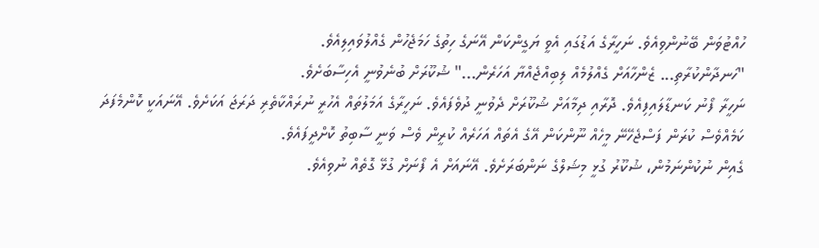ހުއްޓުވަން ބޭނުންވިއެވެ. ނަހީރާގެ އަޑުގައި އެވީ ޔަގީންކަން އޭނަގެ ހިތުގެ ހަމަޖެހުން ގެއްލުވައިލިއެވެ.
"ހަނދާންކުރާތި... ޒެންހާއަށް ގެއްލުމެއް ލިބިއްޖެއްޔާ އަހަރެން..." ޝުކޫރަށް ބުނެވުނީ އެހިސާބަށެވެ.
ނަހީރާ ފޯނު ކަނޑާލައިފިއެވެ. ދޮރާއި ދިމާއަށް ޝުކޫރަށް ދެވުނީ ދުވެފައެވެ. ނަހީރާގެ އަމަލުތައް އެހުރީ ނުރައްކާތެރި ދަރަޖަ އަކަށެވެ. އޭނައަކީ ކޮންމެފަދަ ކަމެއްވެސް ކުރަން ފަސްޖެހޭނޭ މީހެއް ނޫންކަން އޭގެ އެތައް އަހަރެއް ކުރީން ވެސް ވަނީ ސާބިތު ކޮށްދީފައެވެ.
ގެއިން ނުކުންނަމުން، ޝުކޫރު ގުޅީ މިޝަލްގެ ނަންބަރަށެވެ. އޭނައަށް އެ ފޯނަށް ގުޅޭ ގޮތެއް ނުވިއެވެ.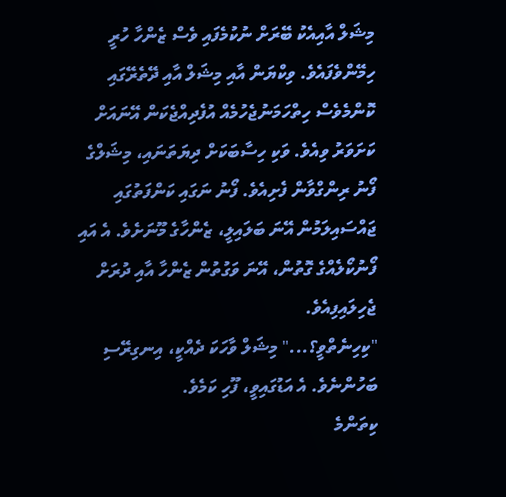މިޝަލް އާއިއެކު ބޭރަށް ނުކުމެފައި ވެސް ޒެންހާ ހުރީ ހިމޭންވެފައެވެ. ވިކްޔަން އާއި މިޝަލް އާއި ދޭތެރޭގައި ކޮންމެވެސް ހިތްހަމަނުޖެހުމެއް އުފެދިއްޖެކަން އޭނައަށް ކަށަވަރު ވިއެވެ. ވަކި ހިސާބަކަށް ދިޔަތަނައި، މިޝަލްގެ ފޯނު ރިންގްވާން ފެށިއެވެ. ފޯނު ނަގައި ކަންފަތުގައި ޖައްސައިލަމުން އޭނަ ބަލައިލީ، ޒެންހާގެ މޫނަށެވެ. އެ އައި ފޯނުކޯލެއްގެ ގޮތުން، އޭނަ ވަގުތުން ޒެންހާ އާއި ދުރަށް ޖެހިލައިފިއެވެ.
"ކިހިނެތްވީ؟..." މިޝަލް ވާހަކަ ދެއްކީ، އިނގިރޭސި ބަހުންނެވެ. އެ އަޑުގައިވީ، ފޫހި ކަމެވެ.
ކިތަންމެ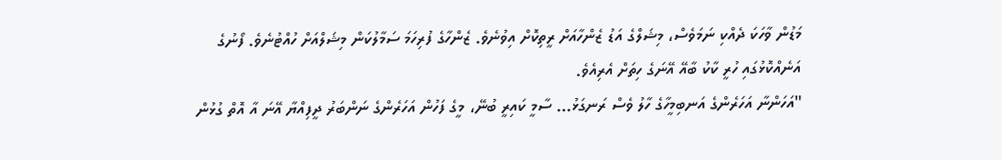މަޑުން ވާހަކަ ދެއްކި ނަމަވެސް، މިޝަލްގެ އަޑު ޒެންހާއަށް ރީތިކޮށް އިވުނެވެ. ޒެންހާގެ ފުރިހަމަ ސަމާލުކަން މިޝަލްއަށް ހުއްޓުނެވެ. ފޯނުގެ އަނެއްކޮޅުގައި ހުރީ ކާކު ބާއޭ އޭނަގެ ހިތަށް އެރިއެވެ.
"އަހަންނާ އަހަރެންގެ އަނބިމީހާގެ ހާލު ވެސް ރަނގަޅު... ސާމީ ކައިރީ ބުނޭ، މީގެ ފަހުން އަހަރެންގެ ނަންބަރު ދީފިއްޔާ އޭނަ އާ އޮތް ގުޅުން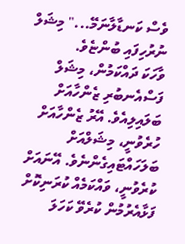ވެސް ކަނޑާލާނަމޭ..." މިޝަލް ނުރުހިފައި ބުންޏެވެ.
ވާހަކަ ދައްކަމުން، މިޝަލް ފަސްއެނބުރި ޒެންހާއަށް ބަލައިލިއެވެ. އޭރު ޒެންހާއަށް ހުރެވުނީ، މިޝަލްއަށް ބަލަހައްޓައިގެންނެވެ. އޭނައަށް ކުރެވުނީ، ވައްކަމެއް ކުރަނިކޮށް ފަޅާއެރުމުން ކުރެވޭ ކަހަލަ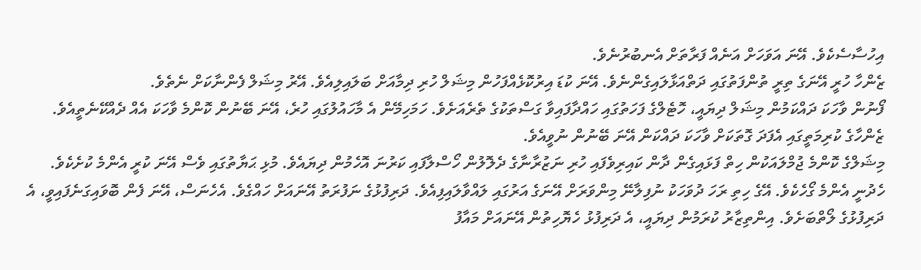އިހުސާސެކެވެ. އޭނަ އަވަހަށް އަނެއް ފަރާތަށް އެނބުރުނެވެ.
ޒެންހާ ހުރީ އޭނަގެ ތިރީ ތުންފަތުގައި ދަތްއަޅާލައިގެންނެވެ. އޭނަ ކުޑަ އިރުކޮޅެއްފަހުން މިޝަލް ހުރި ދިމާއަށް ބަލައިލިއެވެ. އޭރު މިޝަލް ފެންނާކަށް ނެތެވެ.
ފޯނުން ވާހަކަ ދައްކަމުން މިޝަލް ދިޔައީ، ހޮޓެލްގެ ފަހަތުގައި ހައްދާފައިވާ ގަސްތަކުގެ ތެރެއަށެވެ. ހަމަހިމޭން އެ މާހައުލުގައި ހުރެ، އޭނަ ބޭނުން ކޮންމެ ވާހަކަ އެއް ދެއްކޭނެތީއެވެ. ޒެންހާގެ ކުރިމަތީގައި އެފަދަ ގޮތަކަށް ވާހަކަ ދައްކަން އޭނަ ބޭނުން ނުވީއެވެ.
މިޝަލްގެ ކޮންމެ ޖުމްލައަކުން ހިތް ފަޅައިގެން ދާން ކައިރިވެފައި ހުރި ނަޒުރާނާގެ ދެލޮލުން ހޯސްލާފައި ކަރުނަ އޮހެމުން ދިޔައެވެ. މުޅި ޙަޔާތުގައި ވެސް އޭނަ ކުރީ އެންމެ ކުށެކެވެ. ހެދުނީ އެންމެ ގޯހެކެވެ. އޭގެ ހިތި ރަހަ ދުވަހަކު ނުފިލާނޭ މިންވަރަށް އޭނަގެ އަރުގައި ލައްވާލައިފިއެވެ. ދަރިފުޅުގެ ނަފުރަތު އޭނައަށް ހައްގެވެ. އެހެނަސް، އޭނަ ފެން ބޮވައިގަނެފައިވީ، އެ ދަރިފުޅުގެ ލޯތްބަށެވެ. އިންތިޒާރު ކުރަމުން ދިޔައީ، އެ ދަރިފުޅު ހެޔޮހިތުން އޭނައަށް މައާފު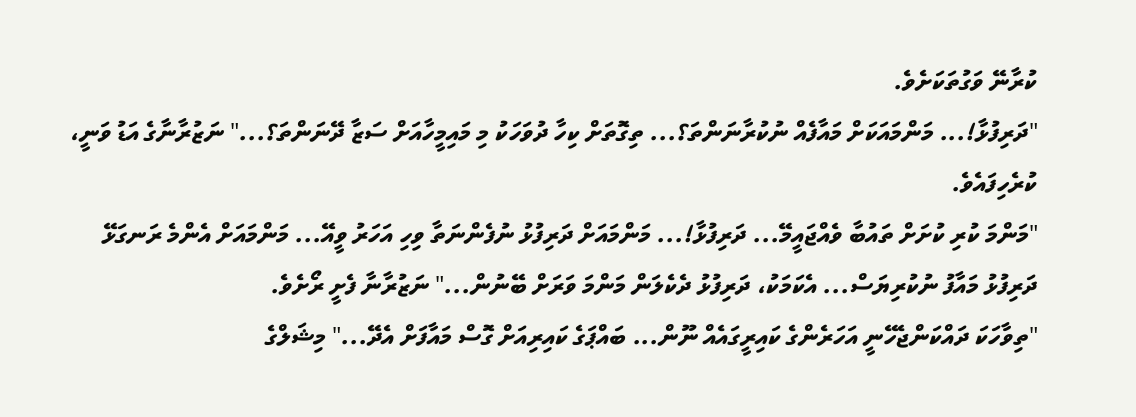ކުރާނޭ ވަގުތަކަށެވެ.
"ދަރިފުޅާ!... މަންމައަކަށް މައާފެއް ނުކުރާނަންތަ؟... ތިގޮތަށް ކިހާ ދުވަހަކު މި މައިމީހާއަށް ސަޒާ ދޭނަންތަ؟..." ނަޒުރާނާގެ އަޑު ވަނީ، ކުރެހިފައެވެ.
"މަންމަ ކުރި ކުށަށް ތައުބާ ވެއްޖައީމޭ... ދަރިފުޅާ!... މަންމައަށް ދަރިފުޅު ނުފެންނަތާ ވިހި އަހަރު ވީއޭ... މަންމައަށް އެންމެ ރަނގަޅޭ ދަރިފުޅު މައާފު ނުކުރިޔަސް... އެކަމަކު، ދަރިފުޅު ދެކެލަން މަންމަ ވަރަށް ބޭނުން..." ނަޒުރާނާ ފެށީ ރޯށެވެ.
"ތިވާހަކަ ދައްކަންޖެހޭނީ އަހަރެންގެ ކައިރީގައެއް ނޫން... ބައްޕަގެ ކައިރިއަށް ގޮސް މައާފަށް އެދޭ..." މިޝަލްގެ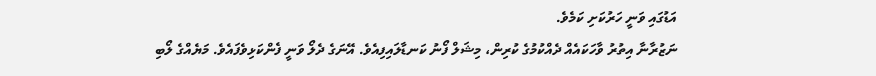އަޑުގައި ވަނީ ހަރުކަށި ކަމެވެ.
ނަޒުރާނާ އިތުރު ވާހަކައެއް ދެއްކުމުގެ ކުރިން، މިޝަލް ފޯނު ކަނޑާލައިފިއެވެ. އޭނަގެ ދެލޯ ވަނީ ފެންކަޅިވެފައެވެ. މަޔެއްގެ ލޯބި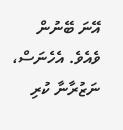އޭނަ ބޭނުން ވެއެވެ. އެހެނަސް، ނަޒުރާނާ ކުރި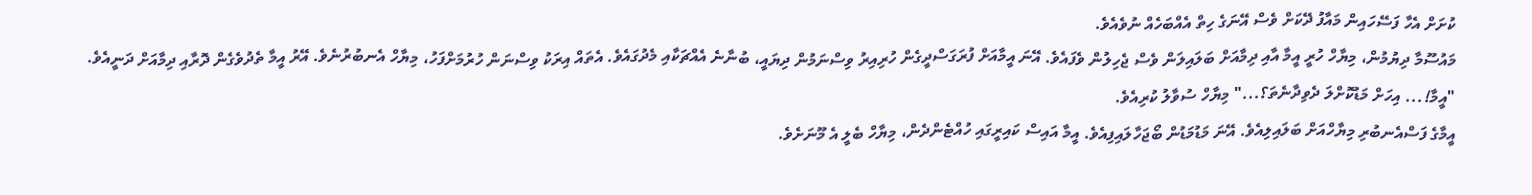ކުށަށް އެހާ ފަސޭހައިން މައާފު ދޭކަށް ވެސް އޭނަގެ ހިތް އެއްބަހެއް ނުވެއެވެ.
މައުސޫމާ ދިޔުމުން، މިޔާހް ހުރީ އީމާ އާއި ދިމާއަށް ބަލައިލަން ވެސް ޖެހިލުން ވެފައެވެ. އޭނަ އީމާއަށް ފުރަގަސްދީގެން ހުރިއިރު ވިސްނަމުން ދިޔައީ، ބުނާނެ އެއްޗަކާއި މެދުގައެވެ. އެތައް އިރަކު ވިސްނަން ހުރުމަށްފަހު، މިޔާހް އެނބުރުނެވެ. އޭރު އީމާ ތެދުވެގެން ދޮރާއި ދިމާއަށް ދަނީއެވެ.
"އީމާ!... އިހަށް މަޑުކޮށްލަ ދެވިދާނެތަ؟..." މިޔާހް ސުވާލު ކުރިއެވެ.
އީމާގެ ފަސްއެނބުރި މިޔާހްއަށް ބަލައިލިއެވެ. އޭނަ މަޑުމަޑުން ބޯޖަހާލައިފިއެވެ. އީމާ އައިސް ކައިރީގައި ހުއްޓެންދެން، މިޔާހް ބެލީ އެ މޫނަށެވެ.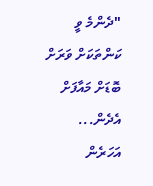"ދެންމެ ވީ ކަންތަކަށް ވަރަށް ބޮޑަށް މައާފަށް އެދެން... އަހަރެން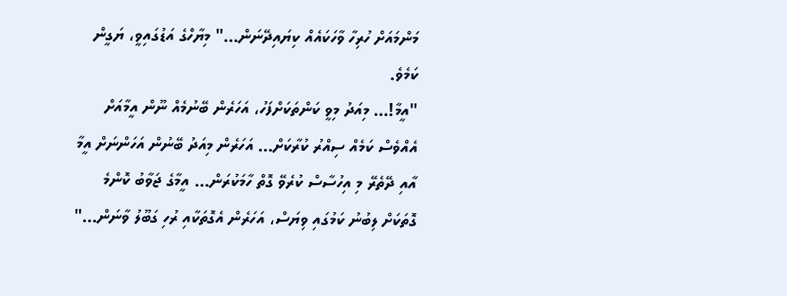މަންމައަށް ހުރިހާ ވާހަކައެއް ކިޔައިދޭނަން..." މިޔާހްގެ އަޑުގައިވީ، ޔަގީން ކަމެވެ.
"އީމާ!... މިއަދު މިވީ ކަންތަކަށްފަހު، އަހަރެން ބޭނުމެއް ނޫން އީމާއަށް އެއްވެސް ކަމެއް ސިއްރު ކުރާކަށް... އަހަރެން މިއަދު ބޭނުން އަހަންނަށް އީމާ އާއި ދޭތެރޭ މި އިހުސާސް ކުރެވޭ ގޮތް ހާމަކުރަން... އީމާގެ ޖަވާބު ކޮންމެ ގޮތަކަށް ލިބުނު ކަމުގައި ވިޔަސް، އަހަރެން އެގޮތަކާއި ރުހި ގަބޫލު ވާނަން..."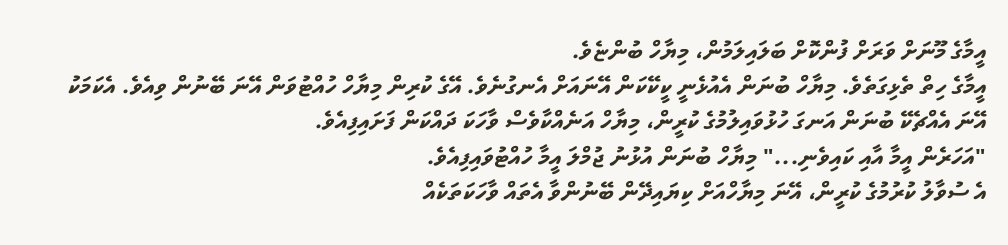އީމާގެ މޫނަށް ވަރަށް ފުންކޮށް ބަލައިލަމުން، މިޔާހް ބުންޏެވެ.
އީމާގެ ހިތް ތެޅިގަތެވެ. މިޔާހް ބުނަން އެއުޅެނީ ކީކޭކަން އޭނައަށް އެނގުނެވެ. އޭގެ ކުރިން މިޔާހް ހުއްޓުވަން އޭނަ ބޭނުން ވިއެވެ. އެކަމަކު އޭނަ އެއްޗެކޭ ބުނަން އަނގަ ހުޅުވައިލުމުގެ ކުރީން، މިޔާހް އަނެއްކާވެސް ވާހަކަ ދައްކަން ފަށައިފިއެވެ.
"އަހަރެން އީމާ އާއި ކައިވެނި..." މިޔާހް ބުނަން އުޅުނު ޖުމްލަ އީމާ ހުއްޓުވައިފިއެވެ.
އެ ސުވާލު ކުރުމުގެ ކުރީން، އޭނަ މިޔާހްއަށް ކިޔައިދޭން ބޭނުންވާ އެތައް ވާހަކަތަކެއް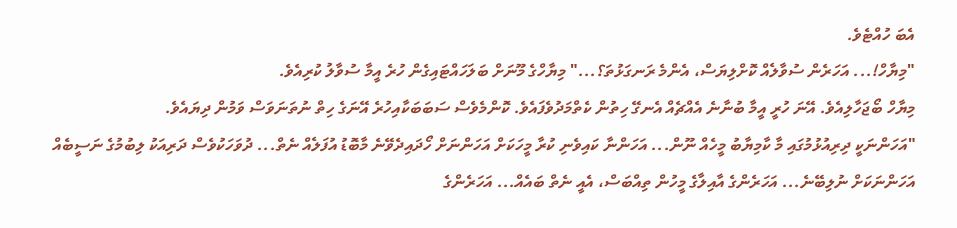އެބަ ހުއްޓެވެ.
"މިޔާހް!... އަހަރެން ސުވާލެއް ކޮށްލިޔަސް، އެންމެ ރަނގަޅުތަ؟..." މިޔާހްގެ މޫނަށް ބަލަހައްޓައިގެން ހުރެ އީމާ ސުވާލު ކުރިއެވެ.
މިޔާހް ބޯޖަހާލިއެވެ. އޭނަ ހުރީ އީމާ ބުނާނެ އެއްޗެއް އެނގޭ ހިތުން ކެތްމަދުވެފައެވެ. ކޮންމެވެސް ސަބަބަކާއިހުރެ އޭނަގެ ހިތް ނުތަނަވަސް ވަމުން ދިޔައެވެ.
"އަހަންނަކީ ދިރިއުޅުމުގައި މާ ކާމިޔާބު މީހެއް ނޫން... އަހަންނާ ކައިވެނި ކުރާ މީހަކަށް އަހަންނަށް ހޯދައިދެވޭނެ މާބޮޑު އުފަލެއް ނެތް... ދުވަހަކުވެސް ދަރިއަކު ލިބުމުގެ ނަސީބެއް އަހަންނަކަށް ނުލިބޭނެ... އަހަރެންގެ އާއިލާގެ މީހުން ތިއްބަސް، އެއީ ނެތް ބައެއް... އަހަރެންގެ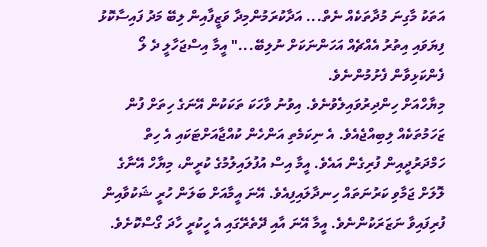އަތަކު މާގިނަ މުދާތަކެއް ނެތް... އަދާކުރަމުންމިދާ ވަޒީފާއިން ލިބޭ މަދު ފައިސާކޮޅު ފިޔަވައި އިތުރު އެއްޗެއް އަހަންނަކަށް ނުލިބޭ..." އީމާ އިސްޖަހާލީ ދެ ލޯ ފެންކަޅިވާން ފެށުމުންނެވެ.
މިޔާހްއަށް ހިންދިރުވައިލެވުނެވެ. އިވުނު ވާހަކަ ތަކަކުން އޭނަގެ ހިތަށް ފުން ޒަހަމުތަކެއް ލިބިއްޖެއެވެ. އެ ނިކަމެތި އަންހެން ކުއްޖާއަށްޓަކައި އެ ހިތް ހަމްދަރުދީއިން ފުރިގެން އައެވެ. އީމާ އިސް އުފުލައިލުމުގެ ކުރީން، މިޔާހް އޭނާގެ ލޮލަށް ޖަމާވި ކަރުނަތައް ހިނދާލައިފިއެވެ. އޭނަ އީމާއަށް ބަލަން ހުރީ ޝަކުވާއިން ފުރިފައިވާ ނަޒަރަކުންނެވެ. އީމާ އޭނަ އާއި ދޭތެރޭގައި އެ ހީކުރީ ހާދަ ގޯސްކޮށެވެ.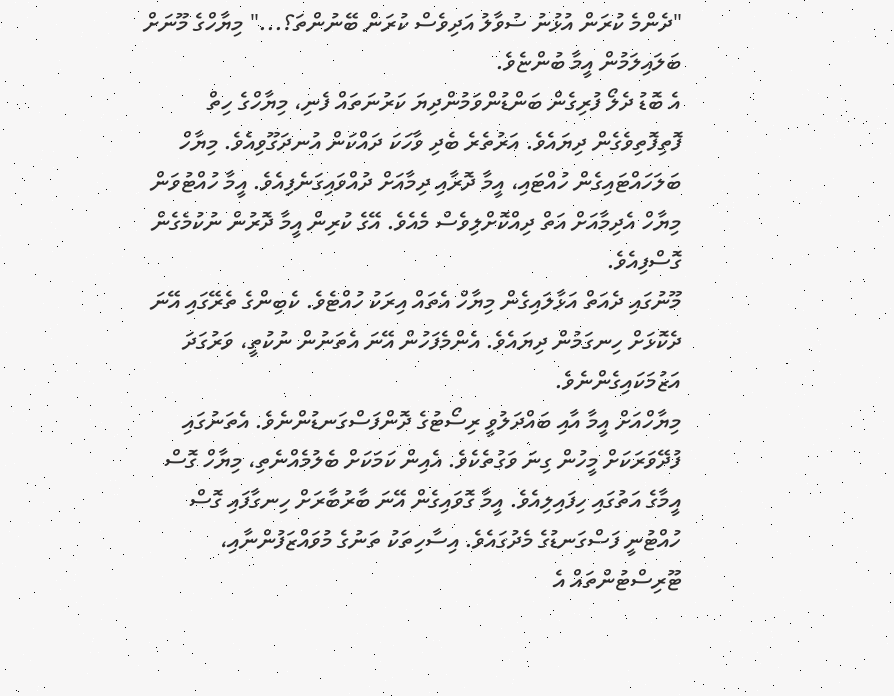"ދެންމެ ކުރަން އުޅުނު ސުވާލު އަދިވެސް ކުރަން ބޭނުންތަ؟..." މިޔާހްގެ މޫނަށް ބަލައިލަމުން އީމާ ބުންޏެވެ.
އެ ބޮޑު ދެލޯ ފުރިގެން ބަންޑުންވަމުންދިޔަ ކަރުނަތައް ފެނި، މިޔާހްގެ ހިތް ފޮތިފޮތިވެގެން ދިޔައެވެ. އަރުތެރެ ބެދި ވާހަކަ ދައްކަން އުނދަގޫވިއެވެ. މިޔާހް ބަލަހައްޓައިގެން ހުއްޓައި، އީމާ ދޮރާއި ދިމާއަށް ދުއްވައިގަނެފިއެވެ. އީމާ ހުއްޓުވަން މިޔާހް އެދިމާއަށް އަތް ދިއްކޮށްލިވެސް މެއެވެ. އޭގެ ކުރިން އީމާ ދޮރުން ނުކުމެގެން ގޮސްފިއެވެ.
މޫނުގައި ދެއަތް އަޅާލައިގެން މިޔާހް އެތައް އިރަކު ހުއްޓެވެ. ކެބިންގެ ތެރޭގައި އޭނަ ދެކޮޅަށް ހިނގަމުން ދިޔައެވެ. އެންމެފަހުން އޭނަ އެތަނުން ނުކުތީ، ވަރުގަދަ އަޒުމަކައިގެންނެވެ.
މިޔާހްއަށް އީމާ އާއި ބައްދަލުވީ ރިސޯޓުގެ ދޮންފަސްގަނޑުންނެވެ. އެތަނުގައި ފުދޭވަރަކަށް މީހުން ގިނަ ވަގުތެކެވެ. އެއިން ކަމަކަށް ބެލުމެއްނެތި، މިޔާހް ގޮސް އީމާގެ އަތުގައި ހިފައިލިއެވެ. އީމާ ގޮވައިގެން އޭނަ ބާރުބާރަށް ހިނގާފައި ގޮސް ހުއްޓުނީ ފަސްގަނޑުގެ މެދުގައެވެ. އިސާހިތަކު ތަނުގެ މުވައްޒަފުންނާއި، ޓޫރިސްޓުންތައް އެ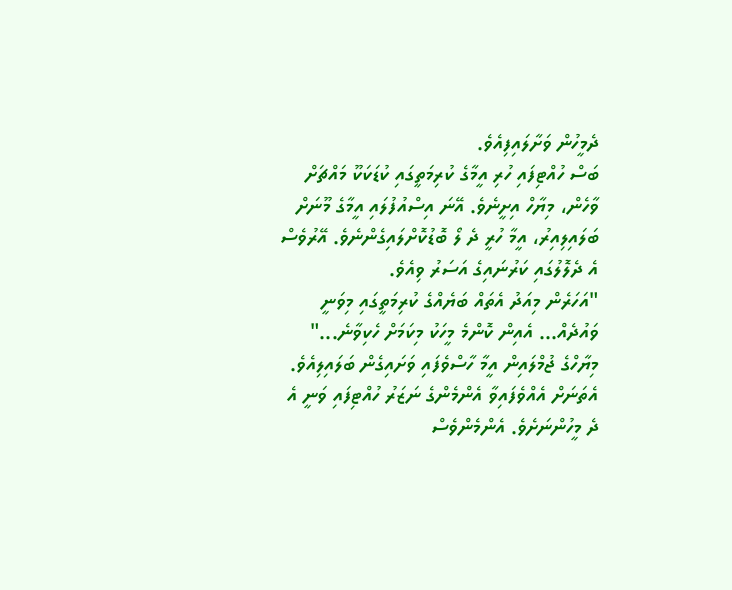ދެމީހުން ވަށާލައިފިއެވެ.
ބަސް ހުއްޓިފައި ހުރި އީމާގެ ކުރިމަތީގައި ކުޑަކަކޫ މައްޗަށް ވާހެން، މިޔާހް އިށީނެވެ. އޭނަ އިސްއުފުލައި އީމާގެ މޫނަށް ބަލައިލިއިރު، އީމާ ހުރީ ދެ ލޯ ބޮޑުކޮށްލައިގެންނެވެ. އޭރުވެސް އެ ދެލޮލުގައި ކަރުނައިގެ އަސަރު ވިއެވެ.
"އަހަރެން މިއަދު އެތައް ބަޔެއްގެ ކުރިމަތީގައި މިވަނީ ވައުދެއް... އެއިން ކޮންމެ މީހަކު މިކަމަށް ހެކިވާނެ..." މިޔާހްގެ ޖުމްލައިން އީމާ ހާސްވެފައި ވަށައިގެން ބަލައިލިއެވެ.
އެތަނަށް އެއްވެފައިވާ އެންމެންގެ ނަޒަރު ހުއްޓިފައި ވަނީ އެ ދެ މީހުންނަށެވެ. އެންމެންވެސް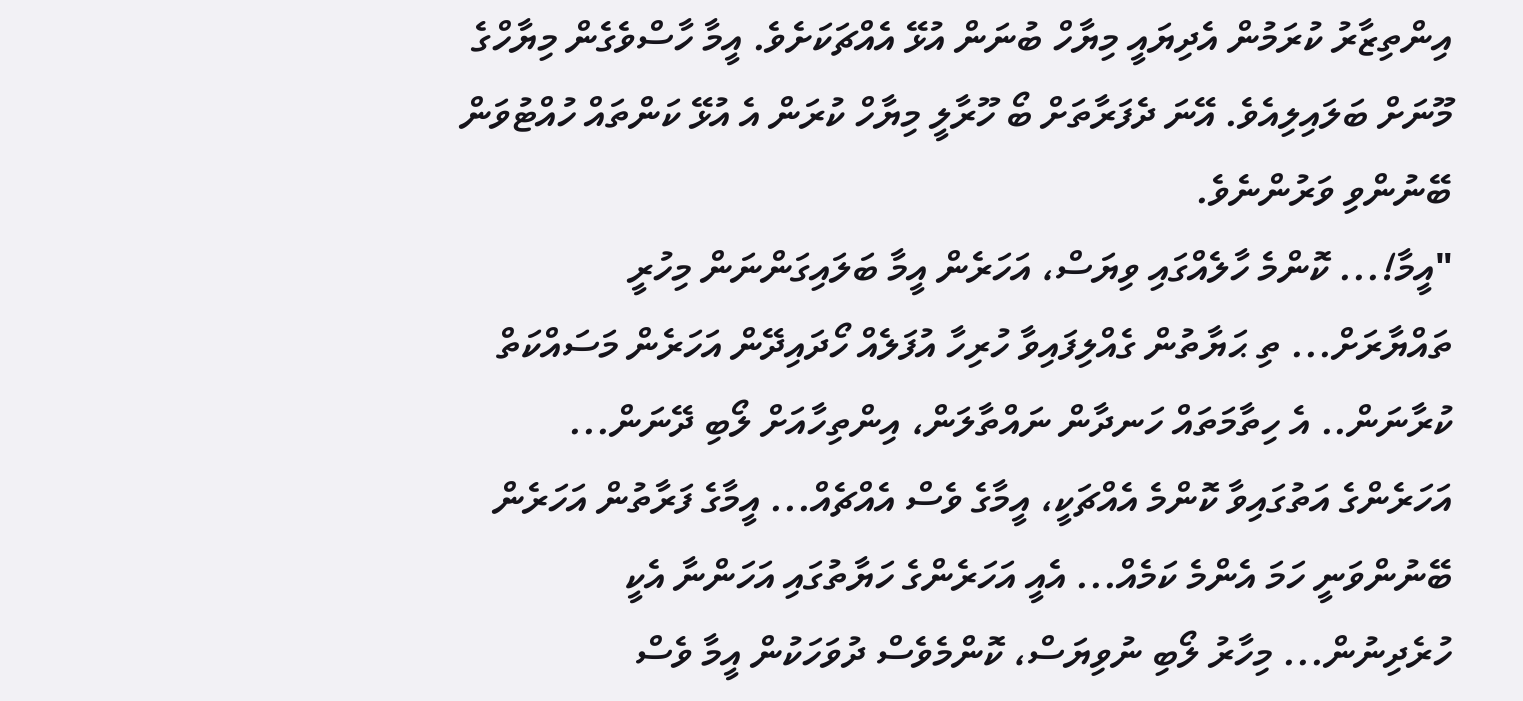އިންތިޒާރު ކުރަމުން އެދިޔައީ މިޔާހް ބުނަން އުޅޭ އެއްޗަކަށެވެ. އީމާ ހާސްވެގެން މިޔާހްގެ މޫނަށް ބަލައިލިއެވެ. އޭނަ ދެފަރާތަށް ބޯ ހޫރާލީ މިޔާހް ކުރަން އެ އުޅޭ ކަންތައް ހުއްޓުވަން ބޭނުންވި ވަރުންނެވެ.
"އީމާ!... ކޮންމެ ހާލެއްގައި ވިޔަސް، އަހަރެން އީމާ ބަލައިގަންނަން މިހުރީ ތައްޔާރަށް... ތި ޙަޔާތުން ގެއްލިފައިވާ ހުރިހާ އުފަލެއް ހޯދައިދޭން އަހަރެން މަސައްކަތް ކުރާނަން.. އެ ހިތާމަތައް ހަނދާން ނައްތާލަން، އިންތިހާއަށް ލޯބި ދޭނަން... އަހަރެންގެ އަތުގައިވާ ކޮންމެ އެއްޗަކީ، އީމާގެ ވެސް އެއްޗެއް... އީމާގެ ފަރާތުން އަހަރެން ބޭނުންވަނީ ހަމަ އެންމެ ކަމެއް... އެއީ އަހަރެންގެ ހަޔާތުގައި އަހަންނާ އެކީ ހުރެދިނުން... މިހާރު ލޯބި ނުވިޔަސް، ކޮންމެވެސް ދުވަހަކުން އީމާ ވެސް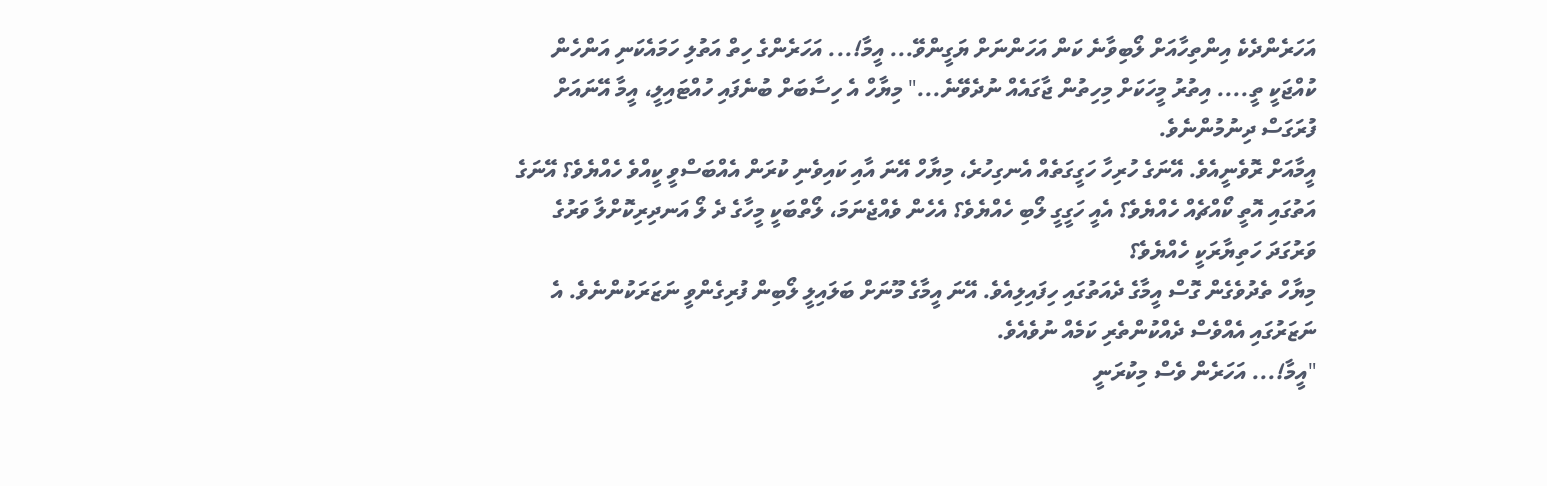އަހަރެންދެކެ އިންތިހާއަށް ލޯބިވާނެ ކަން އަހަންނަށް ޔަގީންވޭ... އީމާ!... އަހަރެންގެ ހިތް އަތުލި ހަމައެކަނި އަންހެން ކުއްޖަކީ ތީ.... އިތުރު މީހަކަށް މިހިތުން ޖާގައެއް ނުދެވޭނެ..." މިޔާހް އެ ހިސާބަށް ބުނެފައި ހުއްޓައިލީ، އީމާ އޭނައަށް ފުރަގަސް ދިނުމުންނެވެ.
އީމާއަށް ރޮވެނީއެވެ. އޭނަގެ ހުރިހާ ހަގީގަތެއް އެނގިހުރެ، މިޔާހް އޭނަ އާއި ކައިވެނި ކުރަން އެއްބަސްވީ ކީއްވެ ހެއްޔެވެ؟ އޭނަގެ އަތުގައި އޮތީ ކޯއްޗެއް ހެއްޔެވެ؟ އެއީ ހަގީގީ ލޯބި ހެއްޔެވެ؟ އެހެން ވެއްޖެނަމަ، ލޯތްބަކީ މީހާގެ ދެ ލޯ އަނދިރިކޮށްލާ ވަރުގެ ވަރުގަދަ ހަތިޔާރަކީ ހެއްޔެވެ؟
މިޔާހް ތެދުވެގެން ގޮސް އީމާގެ ދެއަތުގައި ހިފައިލިއެވެ. އޭނަ އީމާގެ މޫނަށް ބަލައިލީ ލޯބިން ފުރިގެންވީ ނަޒަރަކުންނެވެ. އެ ނަޒަރުގައި އެއްވެސް ދެއްކުންތެރި ކަމެއް ނުވެއެވެ.
"އީމާ!... އަހަރެން ވެސް މިކުރަނީ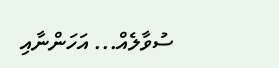ސުވާލެއް... އަހަންނާއި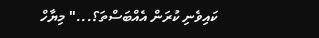ކައިވެނި ކުރަން އެއްބަސްތަ؟..." މިޔާހް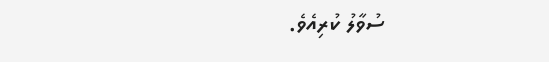ސުވާލު ކުރިއެވެ.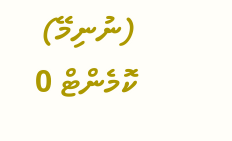(ނުނިމޭ)
ކޮމެންޓް 0